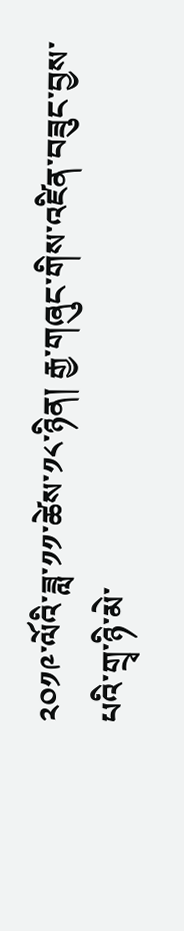༢༠༡༩་ལོའི་ཟླ་༡༡་ཚེས་༡༨་ཉིན། རྒྱ་གཞུང་གིས་འཛིན་བཟུང་བྱས་པའི་གྲྭ་ཉི་མེ་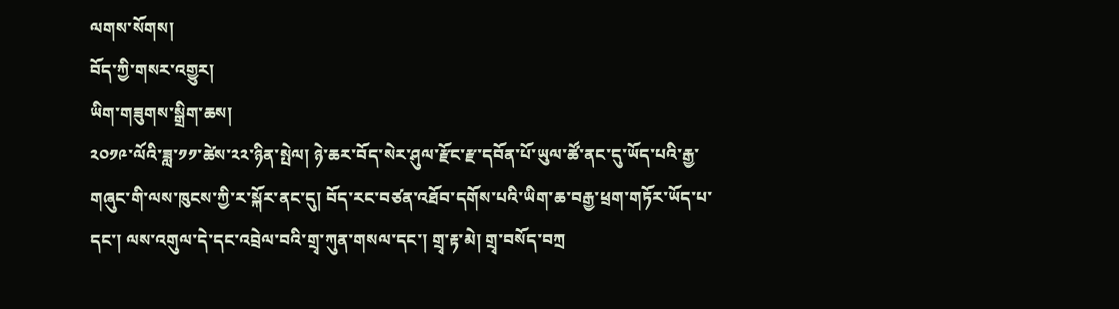ལགས་སོགས།
བོད་ཀྱི་གསར་འགྱུར།
ཡིག་གཟུགས་སྒྲིག་ཆས།
༢༠༡༩་ལོའི་ཟླ་༡༡་ཚེས་༢༢་ཉིན་སྤེལ། ཉེ་ཆར་བོད་སེར་ཤུལ་རྫོང་རྫ་དབོན་པོ་ཡུལ་ཚོ་ནང་དུ་ཡོད་པའི་རྒྱ་གཞུང་གི་ལས་ཁུངས་ཀྱི་ར་སྐོར་ནང་དུ། བོད་རང་བཙན་འཐོབ་དགོས་པའི་ཡིག་ཆ་བརྒྱ་ཕྲག་གཏོར་ཡོད་པ་དང་། ལས་འགུལ་དེ་དང་འབྲེལ་བའི་གྲྭ་ཀུན་གསལ་དང་། གྲྭ་རྟ་མེ། གྲྭ་བསོད་བཀྲ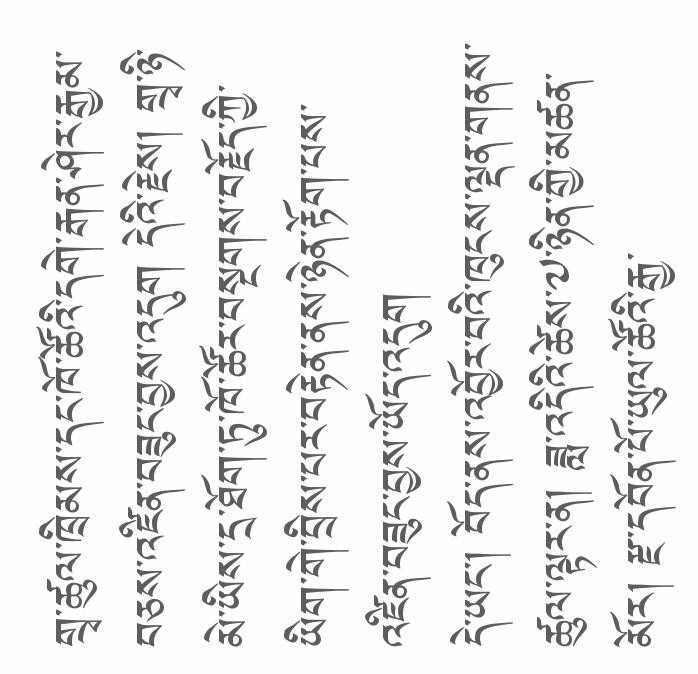གྲྭ་ཚུལ་ཁྲིམས་དང་ཁོ་ཚོའི་དགེ་རྒན་ཤེར་རྒྱམ་བཅས་འཛིན་བཟུང་བྱས་འདུག དེའི་རྗེས། གྲྭ་ཉི་མེ་ཡིས་དྲ་ཐོག་ཏུ་ཁོ་ཚོར་བསྔགས་བརྗོད་ཀྱི་ཡིག་གེ་བྲིས་པར་བརྟེན་ནས་ཉེན་རྟོག་པས་འཛིན་བཟུང་བྱས་ཡོད་འདུག
དེ་ཡང་། བོད་ནས་འབྱོར་བའི་ཁུངས་ལྡན་གནས་ཚུལ་ལྟར་ན། ཟླ་འདིའི་ཚེས་༧་ཉིན་གྱི་མཚན་མོར། རྫ་དབོན་པོ་ཡུལ་ཚོའི་རྒྱ་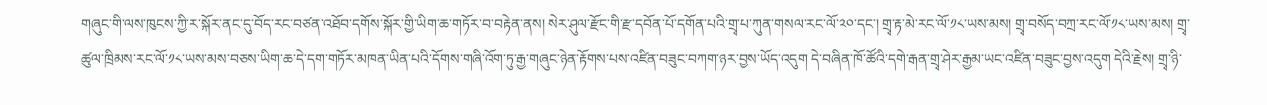གཞུང་གི་ལས་ཁུངས་ཀྱི་ར་སྐོར་ནང་དུ་བོད་རང་བཙན་འཐོབ་དགོས་སྐོར་གྱི་ཡིག་ཆ་གཏོར་བ་བརྟེན་ནས། སེར་ཤུལ་རྫོང་གི་རྫ་དབོན་པོ་དགོན་པའི་གྲྭ་པ་ཀུན་གསལ་རང་ལོ་༢༠་དང་། གྲྭ་རྟ་མེ་རང་ལོ་༡༨་ཡས་མས། གྲྭ་བསོད་བཀྲ་རང་ལོ་༡༨་ཡས་མས། གྲྭ་ཚུལ་ཁྲིམས་རང་ལོ་༡༨་ཡས་མས་བཅས་ཡིག་ཆ་དེ་དག་གཏོར་མཁན་ཡིན་པའི་དོགས་གཞི་འོག་ཏུ་རྒྱ་གཞུང་ཉེན་རྟོགས་པས་འཛིན་བཟུང་བཀག་ཉར་བྱས་ཡོད་འདུག དེ་བཞིན་ཁོ་ཚོའི་དགེ་རྒན་གྲྭ་ཤེར་རྒྱམ་ཡང་འཛིན་བཟུང་བྱས་འདུག དེའི་རྗེས། གྲྭ་ཉི་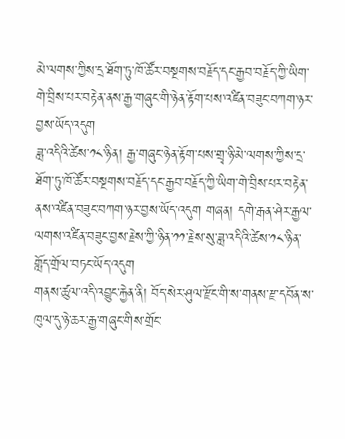མེ་ལགས་ཀྱིས་དྲ་ཐོག་ཏུ་ཁོ་ཚོར་བསྔགས་བརྗོད་དང་རྒྱབ་བརྗོད་ཀྱི་ཡིག་གེ་བྲིས་པར་བརྟེན་ནས་རྒྱ་གཞུང་གི་ཉེན་རྟོག་པས་འཛིན་བཟུང་བཀག་ཉར་བྱས་ཡོད་འདུག
ཟླ་འདིའི་ཚེས་༡༨་ཉིན། རྒྱ་གཞུང་ཉེན་རྟོག་པས་གྲྭ་ཉི་མེ་ལགས་ཀྱིས་དྲ་ཐོག་ཏུ་ཁོ་ཚོར་བསྔགས་བརྗོད་དང་རྒྱབ་བརྗོད་ཀྱི་ཡིག་གེ་བྲིས་པར་བརྟེན་ནས་འཛིན་བཟུང་བཀག་ཉར་བྱས་ཡོད་འདུག གཞན། དགེ་རྒན་ཤེར་རྒྱལ་ལགས་འཛིན་བཟུང་བྱས་རྗེས་ཀྱི་ཉིན་༡༡་རྗེས་སུ་ཟླ་འདིའི་ཚེས་༡༨་ཉིན་གློད་གྲོལ་བཏང་ཡོད་འདུག
གནས་ཚུལ་འདི་འབྱུང་རྐྱེན་ནི། བོད་སེར་ཤུལ་རྫོང་གི་ས་གནས་རྫ་དབོན་ས་ཁུལ་དུ་ཉེ་ཆར་རྒྱ་གཞུང་གིས་གྲོང་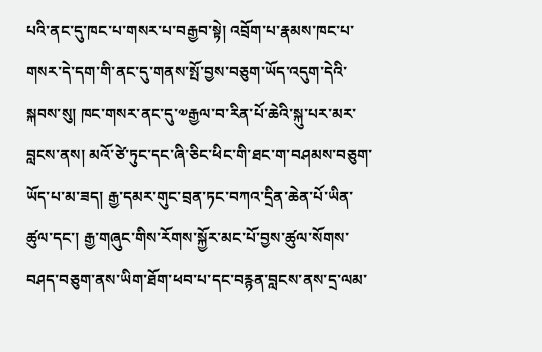པའི་ནང་དུ་ཁང་པ་གསར་པ་བརྒྱབ་སྟེ། འབྲོག་པ་རྣམས་ཁང་པ་གསར་དེ་དག་གི་ནང་དུ་གནས་སྤོ་བྱས་བཅུག་ཡོད་འདུག་དེའི་སྐབས་སུ། ཁང་གསར་ནང་དུ་༧རྒྱལ་བ་རིན་པོ་ཆེའི་སྐུ་པར་མར་བླངས་ནས། མའོ་ཙེ་ཏུང་དང་ཞི་ཅིང་ཕིང་གི་ཐང་ག་བཤམས་བཅུག་ཡོད་པ་མ་ཟད། རྒྱ་དམར་གུང་བྲན་ཏང་བཀའ་དྲིན་ཆེན་པོ་ཡིན་ཚུལ་དང་། རྒྱ་གཞུང་གིས་རོགས་སྐྱོར་མང་པོ་བྱས་ཚུལ་སོགས་བཤད་བཅུག་ནས་ཡིག་ཐོག་ཕབ་པ་དང་བརྙན་བླངས་ནས་དྲ་ལམ་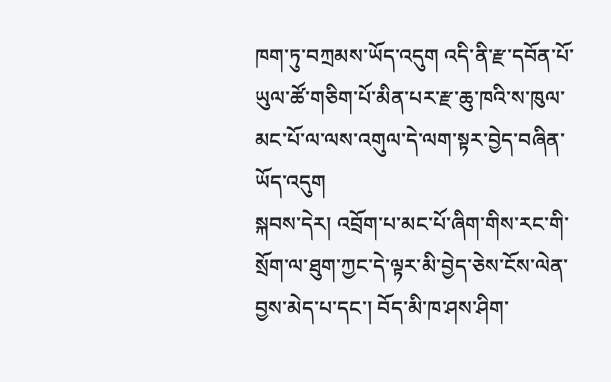ཁག་ཏུ་བཀྲམས་ཡོད་འདུག འདི་ནི་རྫ་དབོན་པོ་ཡུལ་ཚོ་གཅིག་པོ་མིན་པར་རྫ་ཆུ་ཁའི་ས་ཁུལ་མང་པོ་ལ་ལས་འགུལ་དེ་ལག་སྟར་བྱེད་བཞིན་ཡོད་འདུག
སྐབས་དེར། འབྲོག་པ་མང་པོ་ཞིག་གིས་རང་གི་སྲོག་ལ་ཐུག་ཀྱང་དེ་ལྟར་མི་བྱེད་ཅེས་ངོས་ལེན་བྱས་མེད་པ་དང་། བོད་མི་ཁ་ཤས་ཤིག་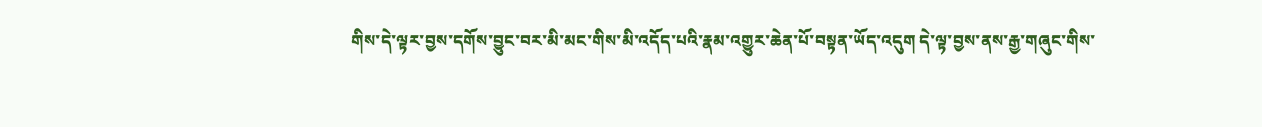གིས་དེ་ལྟར་བྱས་དགོས་བྱུང་བར་མི་མང་གིས་མི་འདོད་པའི་རྣམ་འགྱུར་ཆེན་པོ་བསྟན་ཡོད་འདུག དེ་ལྟ་བྱས་ནས་རྒྱ་གཞུང་གིས་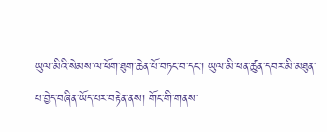ཡུལ་མིའི་སེམས་ལ་ཕོག་ཐུག་ཆེན་པོ་བཏང་བ་དང་། ཡུལ་མི་ཕན་ཚུན་དབར་མི་མཐུན་པ་བྱེད་བཞིན་ཡོད་པར་བརྟེན་ནས། གོང་གི་གནས་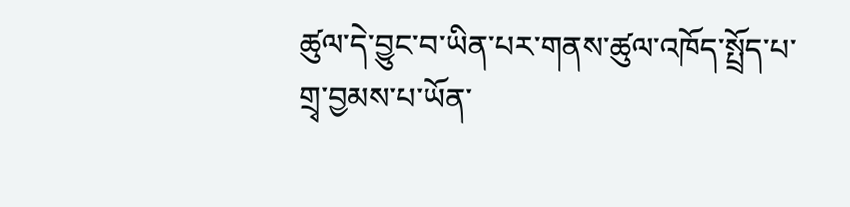ཚུལ་དེ་བྱུང་བ་ཡིན་པར་གནས་ཚུལ་འཁོད་སྤྲོད་པ་གྲྭ་བྱམས་པ་ཡོན་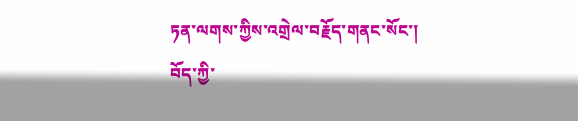ཏན་ལགས་ཀྱིས་འགྲེལ་བརྗོད་གནང་སོང་།
བོད་ཀྱི་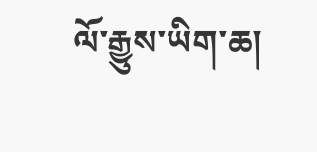ལོ་རྒྱུས་ཡིག་ཆ།